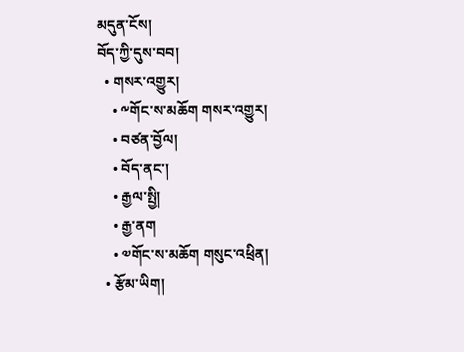མདུན་ངོས།
བོད་ཀྱི་དུས་བབ།
  • གསར་འགྱུར།
    • ༸གོང་ས་མཆོག གསར་འགྱུར།
    • བཙན་བྱོལ།
    • བོད་ནང་།
    • རྒྱལ་སྤྱི།
    • རྒྱ་ནག
    • ༧གོང་ས་མཆོག གསུང་འཕྲིན།
  • རྩོམ་ཡིག།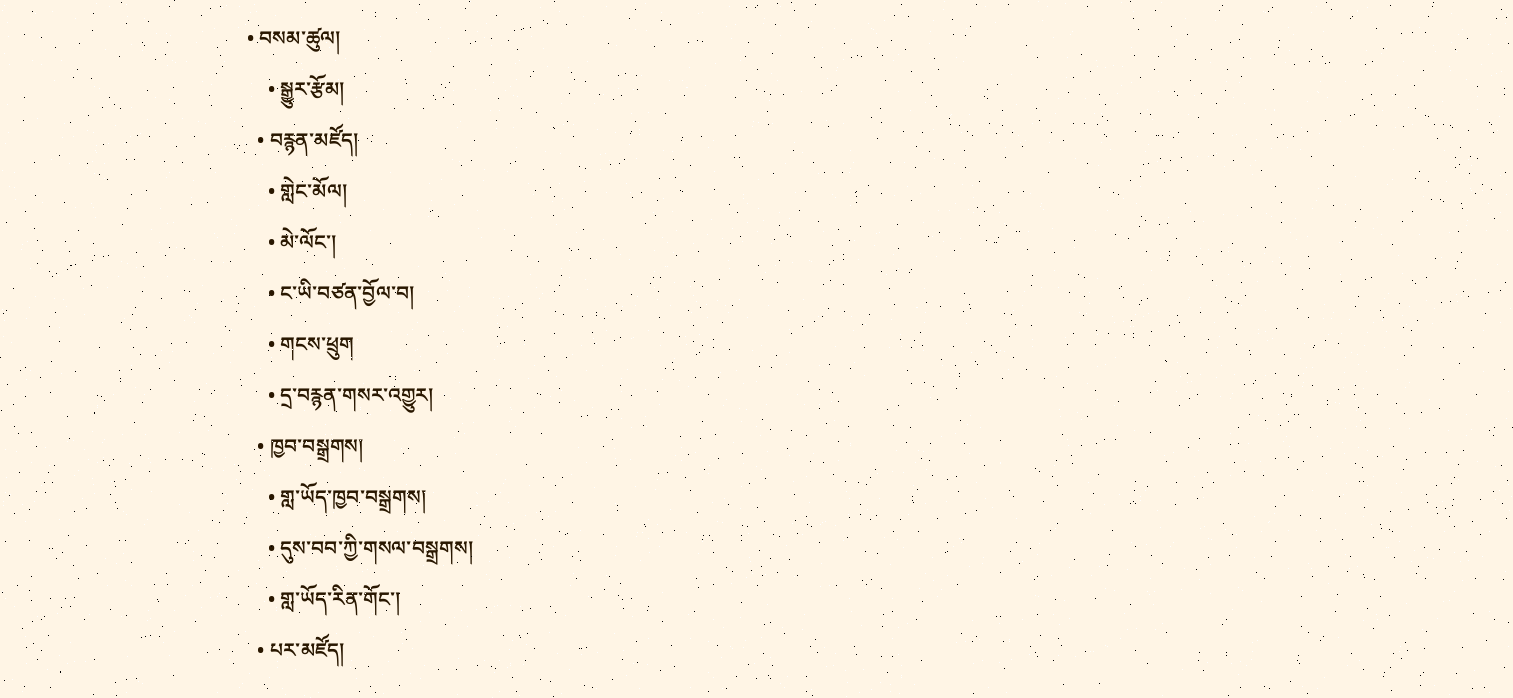• བསམ་ཚུལ།
    • སྒྱུར་རྩོམ།
  • བརྙན་མཛོད།
    • གླེང་མོལ།
    • མེ་ལོང་།
    • ང་ཡི་བཙན་བྱོལ་བ།
    • གངས་ཕྲུག
    • དྲ་བརྙན་གསར་འགྱུར།
  • ཁྱབ་བསྒྲགས།
    • གླ་ཡོད་ཁྱབ་བསྒྲགས།
    • དུས་བབ་ཀྱི་གསལ་བསྒྲགས།
    • གླ་ཡོད་རིན་གོང་།
  • པར་མཛོད།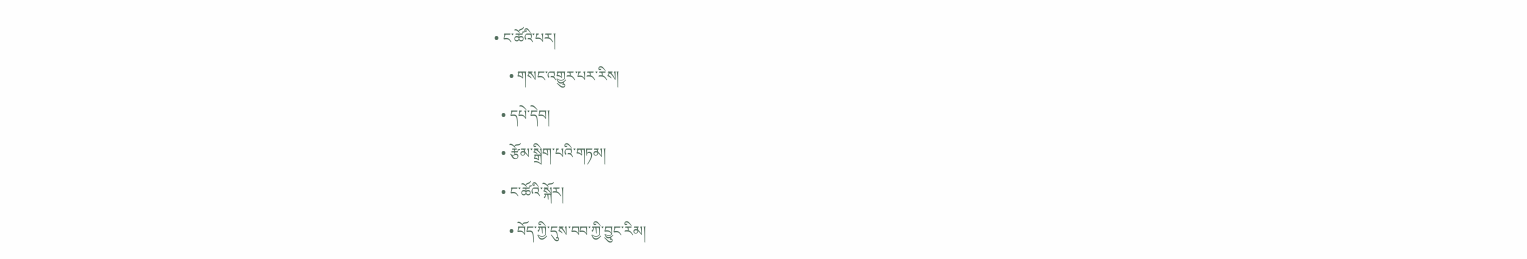• ང་ཚོའི་པར།
    • གསང་འགྱུར་པར་རིས།
  • དཔེ་དེབ།
  • རྩོམ་སྒྲིག་པའི་གཏམ།
  • ང་ཚོའི་སྐོར།
    • བོད་ཀྱི་དུས་བབ་ཀྱི་བྱུང་རིམ།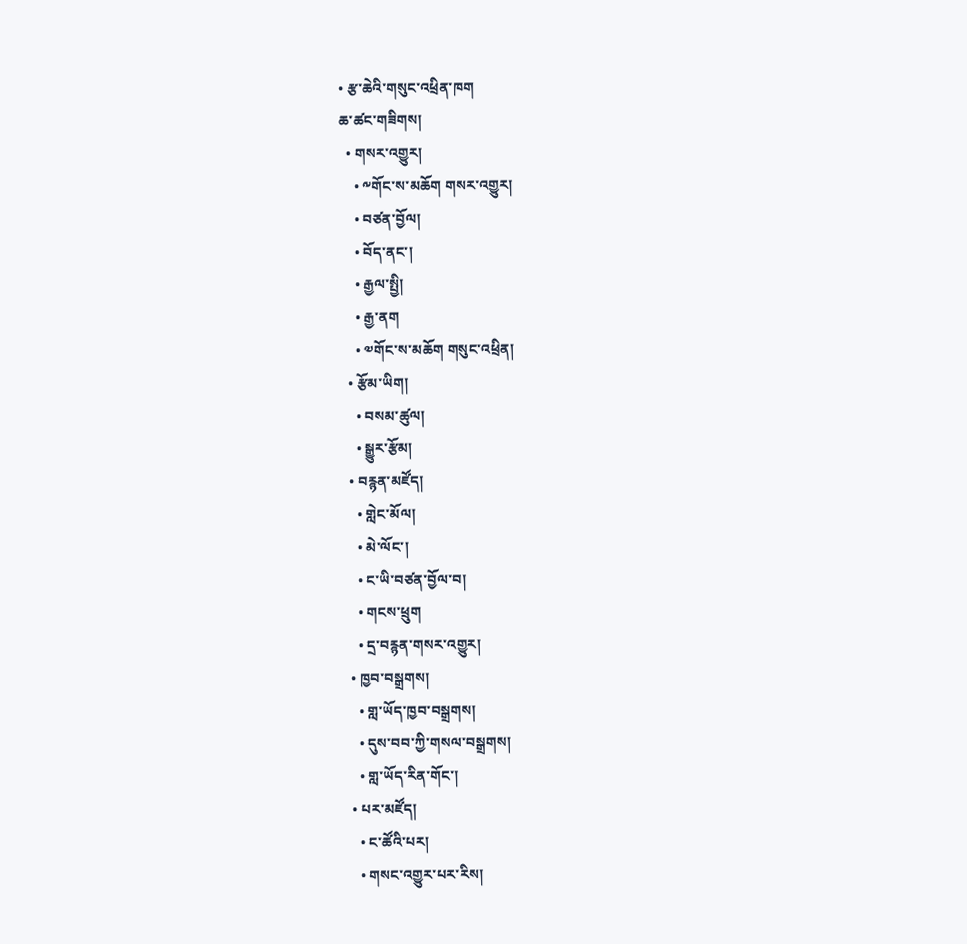• རྩ་ཆེའི་གསུང་འཕྲིན་ཁག
ཆ་ཚང་གཟིགས།
  • གསར་འགྱུར།
    • ༸གོང་ས་མཆོག གསར་འགྱུར།
    • བཙན་བྱོལ།
    • བོད་ནང་།
    • རྒྱལ་སྤྱི།
    • རྒྱ་ནག
    • ༧གོང་ས་མཆོག གསུང་འཕྲིན།
  • རྩོམ་ཡིག།
    • བསམ་ཚུལ།
    • སྒྱུར་རྩོམ།
  • བརྙན་མཛོད།
    • གླེང་མོལ།
    • མེ་ལོང་།
    • ང་ཡི་བཙན་བྱོལ་བ།
    • གངས་ཕྲུག
    • དྲ་བརྙན་གསར་འགྱུར།
  • ཁྱབ་བསྒྲགས།
    • གླ་ཡོད་ཁྱབ་བསྒྲགས།
    • དུས་བབ་ཀྱི་གསལ་བསྒྲགས།
    • གླ་ཡོད་རིན་གོང་།
  • པར་མཛོད།
    • ང་ཚོའི་པར།
    • གསང་འགྱུར་པར་རིས།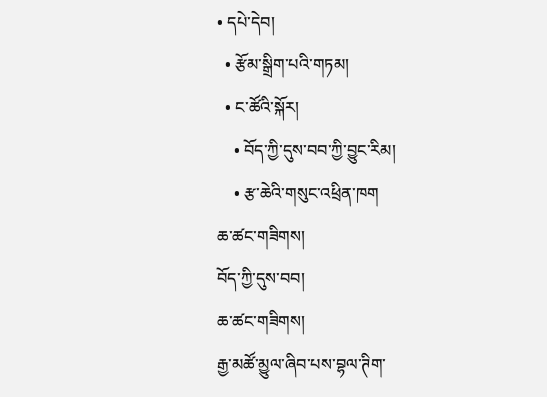• དཔེ་དེབ།
  • རྩོམ་སྒྲིག་པའི་གཏམ།
  • ང་ཚོའི་སྐོར།
    • བོད་ཀྱི་དུས་བབ་ཀྱི་བྱུང་རིམ།
    • རྩ་ཆེའི་གསུང་འཕྲིན་ཁག
ཆ་ཚང་གཟིགས།
བོད་ཀྱི་དུས་བབ།
ཆ་ཚང་གཟིགས།
རྒྱ་མཚོ་མྱུལ་ཞིབ་པས་བྷལ་ཊིག་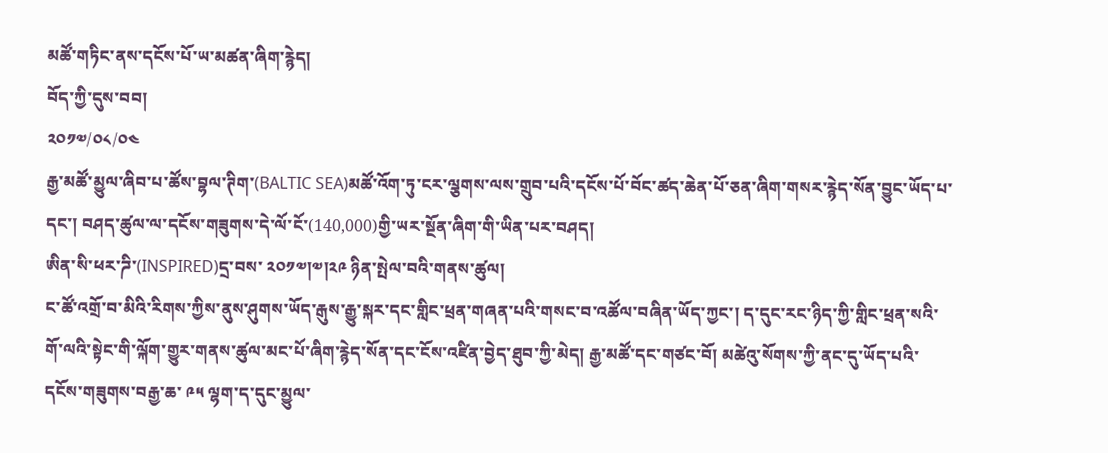མཚོ་གཏིང་ནས་དངོས་པོ་ཡ་མཚན་ཞིག་རྙེད།
བོད་ཀྱི་དུས་བབ།
༢༠༡༧/༠༨/༠༤
རྒྱ་མཚོ་མྱུལ་ཞིབ་པ་ཚོས་བྷལ་ཊིག་(BALTIC SEA)མཚོ་འོག་ཏུ་ངར་ལྕགས་ལས་གྲུབ་པའི་དངོས་པོ་བོང་ཚད་ཆེན་པོ་ཅན་ཞིག་གསར་རྙེད་སོན་བྱུང་ཡོད་པ་དང་། བཤད་ཚུལ་ལ་དངོས་གཟུགས་དེ་ལོ་ངོ་(140,000)གྱི་ཡར་སྔོན་ཞིག་གི་ཡིན་པར་བཤད།
ཨིན་སི་ཕར་ཌི་(INSPIRED)དྲ་བས་ ༢༠༡༧།༧།༢༩ ཉིན་སྤེལ་བའི་གནས་ཚུལ།
ང་ཚོ་འགྲོ་བ་མིའི་རིགས་ཀྱིས་ནུས་ཤུགས་ཡོད་རྒུས་རྒྱུ་སྐར་དང་གླིང་ཕྲན་གཞན་པའི་གསང་བ་འཚོལ་བཞིན་ཡོད་ཀྱང་། ད་དུང་རང་ཉིད་ཀྱི་གླིང་ཕྲན་སའི་གོ་ལའི་སྟེང་གི་ལྐོག་གྱུར་གནས་ཚུལ་མང་པོ་ཞིག་རྙེད་སོན་དང་ངོས་འཛིན་བྱེད་ཐུབ་ཀྱི་མེད། རྒྱ་མཚོ་དང་གཙང་བོ། མཚེའུ་སོགས་ཀྱི་ནང་དུ་ཡོད་པའི་དངོས་གཟུགས་བརྒྱ་ཆ་ ༩༥ ལྷག་ད་དུང་མྱུལ་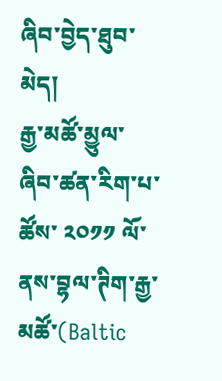ཞིབ་བྱེད་ཐུབ་མེད།
རྒྱ་མཚོ་མྱུལ་ཞིབ་ཚན་རིག་པ་ཚོས་ ༢༠༡༡ ལོ་ནས་བྷལ་ཊིག་རྒྱ་མཚོ་(Baltic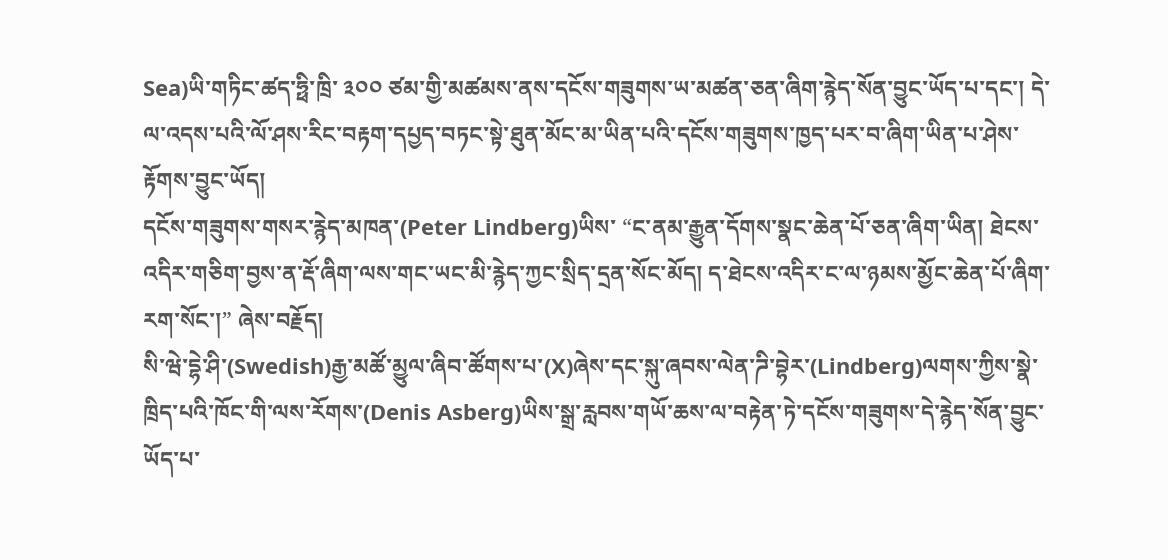Sea)ཡི་གཏིང་ཚད་ཧྥི་ཁྲི་ ༣༠༠ ཙམ་གྱི་མཚམས་ནས་དངོས་གཟུགས་ཡ་མཚན་ཅན་ཞིག་རྙེད་སོན་བྱུང་ཡོད་པ་དང་། དེ་ལ་འདས་པའི་ལོ་ཤས་རིང་བརྟག་དཔྱད་བཏང་སྟེ་ཐུན་མོང་མ་ཡིན་པའི་དངོས་གཟུགས་ཁྱད་པར་བ་ཞིག་ཡིན་པ་ཤེས་རྟོགས་བྱུང་ཡོད།
དངོས་གཟུགས་གསར་རྙེད་མཁན་(Peter Lindberg)ཡིས་ “ང་ནམ་རྒྱུན་དོགས་སྣང་ཆེན་པོ་ཅན་ཞིག་ཡིན། ཐེངས་འདིར་གཅིག་བྱས་ན་རྡོ་ཞིག་ལས་གང་ཡང་མི་རྙེད་ཀྱང་སྲིད་དྲན་སོང་མོད། ད་ཐེངས་འདིར་ང་ལ་ཉམས་མྱོང་ཆེན་པོ་ཞིག་རག་སོང་།” ཞེས་བརྗོད།
སི་ཝེ་དྷེ་ཤི་(Swedish)རྒྱ་མཚོ་མྱུལ་ཞིབ་ཚོགས་པ་(X)ཞེས་དང་སྐུ་ཞབས་ལེན་ཌི་བྷེར་(Lindberg)ལགས་ཀྱིས་སྣེ་ཁྲིད་པའི་ཁོང་གི་ལས་རོགས་(Denis Asberg)ཡིས་སྒྲ་རླབས་གཡོ་ཆས་ལ་བརྟེན་ཏེ་དངོས་གཟུགས་དེ་རྙེད་སོན་བྱུང་ཡོད་པ་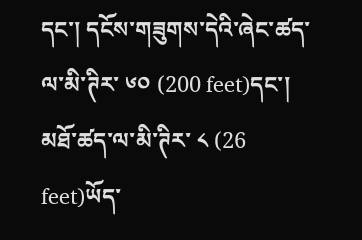དང་། དངོས་གཟུགས་དེའི་ཞེང་ཚད་ལ་མི་ཊིར་ ༦༠ (200 feet)དང་། མཐོ་ཚད་ལ་མི་ཊིར་ ༨ (26 feet)ཡོད་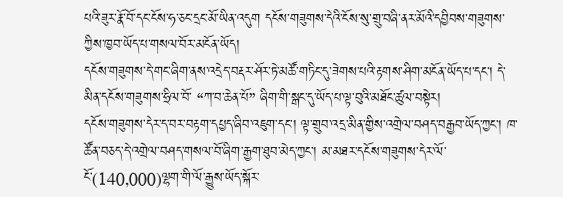པའི་ཟུར་རྣོ་བོ་དང་ངོས་ཧ་ཅང་དྲང་མོ་ཡིན་འདུག དངོས་གཟུགས་དེའི་ངོས་སུ་གྲུ་བཞི་ནར་མོའི་དབྱིབས་གཟུགས་ཀྱིས་ཁྱབ་ཡོད་པ་གསལ་བོར་མངོན་ཡོད།
དངོས་གཟུགས་དེ་གང་ཞིག་ནས་འདྲེད་བརྡར་ཤོར་ཏེ་མཚོ་གཏིང་དུ་ཟེགས་པའི་རྟགས་ཤིག་མངོན་ཡོད་པ་དང་། དེ་མིན་དངོས་གཟུགས་ཧྲིལ་བོ་ “ཀ་བ་ཆེན་པོ” ཞིག་གི་སྒང་དུ་ཡོད་པ་ལྟ་བུའི་མཐོང་ཚུལ་བསྟེར།
དངོས་གཟུགས་དེར་ད་བར་བརྟག་དཔྱད་ཞིབ་འཇུག་དང་། ལྟ་གྲུབ་འདྲ་མིན་གྱིས་འགྲེལ་བཤད་བརྒྱབ་ཡོད་ཀྱང་། ཁ་ཚོན་བཅད་དེ་འགྲེལ་བཤད་གསལ་བོ་ཞིག་རྒྱག་ཐུབ་མེད་ཀྱང་། མ་མཐར་དངོས་གཟུགས་དེར་ལོ་ངོ་(140,000)ལྷག་གི་ལོ་རྒྱུས་ཡོད་སྐོར་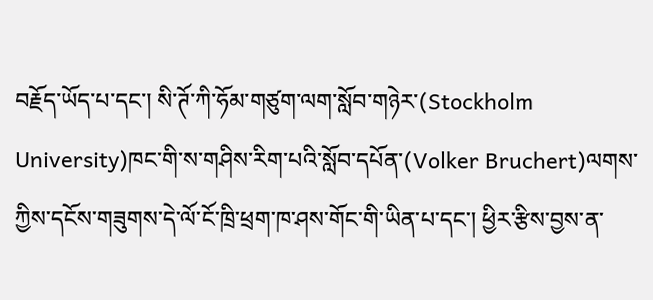བརྗོད་ཡོད་པ་དང་། སི་ཊོ་ཀི་ཧོམ་གཙུག་ལག་སློབ་གཉེར་(Stockholm University)ཁང་གི་ས་གཤིས་རིག་པའི་སློབ་དཔོན་(Volker Bruchert)ལགས་ཀྱིས་དངོས་གཟུགས་དེ་ལོ་ངོ་ཁྲི་ཕྲག་ཁ་ཤས་གོང་གི་ཡིན་པ་དང་། ཕྱིར་རྩིས་བྱས་ན་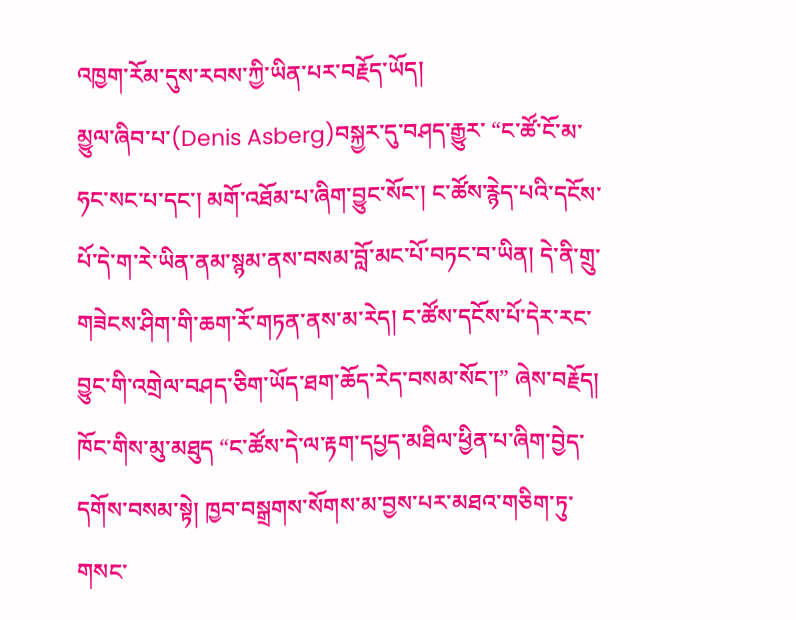འཁྱག་རོམ་དུས་རབས་ཀྱི་ཡིན་པར་བརྗོད་ཡོད།
མྱུལ་ཞིབ་པ་(Denis Asberg)བསྐྱར་དུ་བཤད་རྒྱུར་ “ང་ཚོ་ངོ་མ་ཧང་སང་པ་དང་། མགོ་འཐོམ་པ་ཞིག་བྱུང་སོང་། ང་ཚོས་རྙེད་པའི་དངོས་པོ་དེ་ག་རེ་ཡིན་ནམ་སྙམ་ནས་བསམ་བློ་མང་པོ་བཏང་བ་ཡིན། དེ་ནི་གྲུ་གཟེངས་ཤིག་གི་ཆག་རོ་གཏན་ནས་མ་རེད། ང་ཚོས་དངོས་པོ་དེར་རང་བྱུང་གི་འགྲེལ་བཤད་ཅིག་ཡོད་ཐག་ཆོད་རེད་བསམ་སོང་།” ཞེས་བརྗོད།
ཁོང་གིས་མུ་མཐུད “ང་ཚོས་དེ་ལ་རྟག་དཔྱད་མཐིལ་ཕྱིན་པ་ཞིག་བྱེད་དགོས་བསམ་སྟེ། ཁྱབ་བསྒྲགས་སོགས་མ་བྱས་པར་མཐའ་གཅིག་ཏུ་གསང་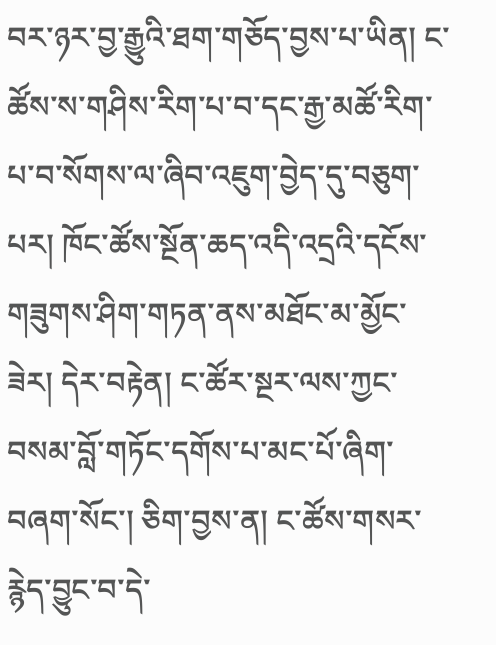བར་ཉར་བྱ་རྒྱུའི་ཐག་གཅོད་བྱས་པ་ཡིན། ང་ཚོས་ས་གཤིས་རིག་པ་བ་དང་རྒྱ་མཚོ་རིག་པ་བ་སོགས་ལ་ཞིབ་འཇུག་བྱེད་དུ་བཅུག་པར། ཁོང་ཚོས་སྔོན་ཆད་འདི་འདྲའི་དངོས་གཟུགས་ཤིག་གཏན་ནས་མཐོང་མ་མྱོང་ཟེར། དེར་བརྟེན། ང་ཚོར་སྔར་ལས་ཀྱང་བསམ་བློ་གཏོང་དགོས་པ་མང་པོ་ཞིག་བཞག་སོང་། ཅིག་བྱས་ན། ང་ཚོས་གསར་རྙེད་བྱུང་བ་དེ་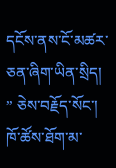དངོས་ནས་ངོ་མཚར་ཅན་ཞིག་ཡིན་སྲིད། ” ཅེས་བརྗོད་སོང་།
ཁོ་ཚོས་ཐོག་མ་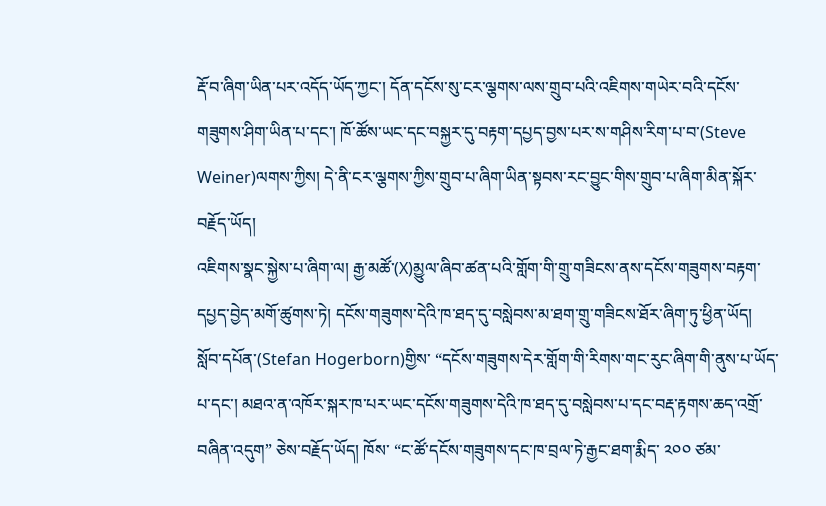རྡོ་བ་ཞིག་ཡིན་པར་འདོད་ཡོད་ཀྱང་། དོན་དངོས་སུ་ངར་ལྕགས་ལས་གྲུབ་པའི་འཇིགས་གཡེར་བའི་དངོས་གཟུགས་ཤིག་ཡིན་པ་དང་། ཁོ་ཚོས་ཡང་དང་བསྐྱར་དུ་བརྟག་དཔྱད་བྱས་པར་ས་གཤིས་རིག་པ་བ་(Steve Weiner)ལགས་ཀྱིས། དེ་ནི་ངར་ལྕགས་ཀྱིས་གྲུབ་པ་ཞིག་ཡིན་སྟབས་རང་བྱུང་གིས་གྲུབ་པ་ཞིག་མིན་སྐོར་བརྗོད་ཡོད།
འཇིགས་སྣང་སྐྱེས་པ་ཞིག་ལ། རྒྱ་མཚོ་(X)མྱུལ་ཞིབ་ཚན་པའི་གློག་གི་གྲུ་གཟིངས་ནས་དངོས་གཟུགས་བརྟག་དཔྱད་བྱེད་མགོ་ཚུགས་ཏེ། དངོས་གཟུགས་དེའི་ཁ་ཐད་དུ་བསླེབས་མ་ཐག་གྲུ་གཟིངས་ཐོར་ཞིག་ཏུ་ཕྱིན་ཡོད།
སློབ་དཔོན་(Stefan Hogerborn)གྱིས་ “དངོས་གཟུགས་དེར་གློག་གི་རིགས་གང་རུང་ཞིག་གི་ནུས་པ་ཡོད་པ་དང་། མཐའ་ན་འཁོར་སྐར་ཁ་པར་ཡང་དངོས་གཟུགས་དེའི་ཁ་ཐད་དུ་བསླེབས་པ་དང་བརྡ་རྟགས་ཆད་འགྲོ་བཞིན་འདུག” ཅེས་བརྗོད་ཡོད། ཁོས་ “ང་ཚོ་དངོས་གཟུགས་དང་ཁ་བྲལ་ཏེ་རྒྱང་ཐག་རྨིད་ ༢༠༠ ཙམ་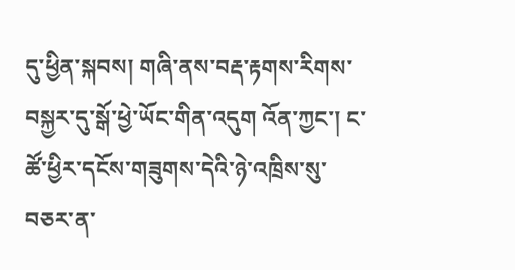དུ་ཕྱིན་སྐབས། གཞི་ནས་བརྡ་རྟགས་རིགས་བསྐྱར་དུ་སྒོ་ཕྱེ་ཡོང་གིན་འདུག འོན་ཀྱང་། ང་ཚོ་ཕྱིར་དངོས་གཟུགས་དེའི་ཉེ་འཁྲིས་སུ་བཅར་ན་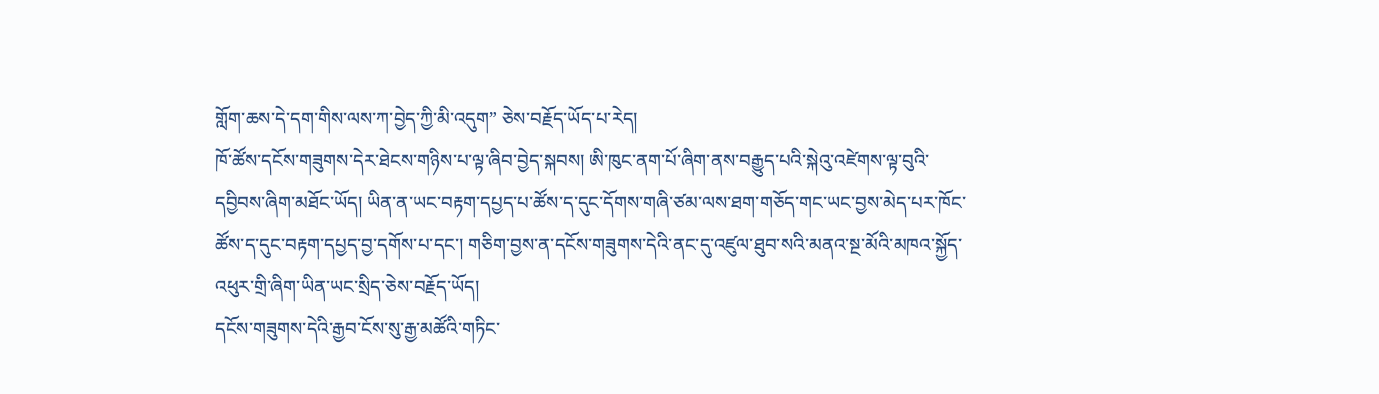གློག་ཆས་དེ་དག་གིས་ལས་ཀ་བྱེད་ཀྱི་མི་འདུག” ཅེས་བརྗོད་ཡོད་པ་རེད།
ཁོ་ཚོས་དངོས་གཟུགས་དེར་ཐེངས་གཉིས་པ་ལྟ་ཞིབ་བྱེད་སྐབས། ཨི་ཁུང་ནག་པོ་ཞིག་ནས་བརྒྱུད་པའི་སྐེའུ་འཛེགས་ལྟ་བུའི་དབྱིབས་ཞིག་མཐོང་ཡོད། ཡིན་ན་ཡང་བརྟག་དཔྱད་པ་ཚོས་ད་དུང་དོགས་གཞི་ཙམ་ལས་ཐག་གཅོད་གང་ཡང་བྱས་མེད་པར་ཁོང་ཚོས་ད་དུང་བརྟག་དཔྱད་བྱ་དགོས་པ་དང་། གཅིག་བྱས་ན་དངོས་གཟུགས་དེའི་ནང་དུ་འཛུལ་ཐུབ་སའི་མནའ་སྔ་མོའི་མཁའ་སྐྱོད་འཕུར་གྲི་ཞིག་ཡིན་ཡང་སྲིད་ཅེས་བརྗོད་ཡོད།
དངོས་གཟུགས་དེའི་རྒྱབ་ངོས་སུ་རྒྱ་མཚོའི་གཏིང་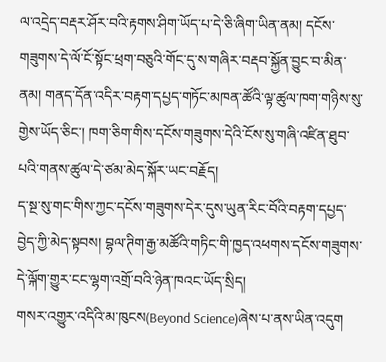ལ་འདྲེད་བརྡར་ཤོར་བའི་རྟགས་ཤིག་ཡོད་པ་དེ་ཅི་ཞིག་ཡིན་ནམ། དངོས་གཟུགས་དེ་ལོ་ངོ་སྟོང་ཕྲག་བཅུའི་གོང་དུ་ས་གཞིར་བརྡབ་སྐྱོན་བྱུང་བ་མིན་ནམ། གནད་དོན་འདིར་བརྟག་དཔྱད་གཏོང་མཁན་ཚོའི་ལྟ་ཚུལ་ཁག་གཉིས་སུ་གྱེས་ཡོད་ཅིང་། ཁག་ཅིག་གིས་དངོས་གཟུགས་དེའི་ངོས་སུ་གཞི་འཛིན་ཐུབ་པའི་གནས་ཚུལ་དེ་ཙམ་མེད་སྐོར་ཡང་བརྗོད།
ད་སྔ་སུ་གང་གིས་ཀྱང་དངོས་གཟུགས་དེར་དུས་ཡུན་རིང་བོའི་བརྟག་དཔྱད་བྱེད་ཀྱི་མེད་སྟབས། བྷལ་ཊིག་རྒྱ་མཚོའི་གཏིང་གི་ཁྱད་འཕགས་དངོས་གཟུགས་དེ་ལྐོག་གྱུར་ངང་ལྷག་འགྲོ་བའི་ཉེན་ཁའང་ཡོད་སྲིད།
གསར་འགྱུར་འདིའི་མ་ཁུངས(Beyond Science)ཞེས་པ་ནས་ཡིན་འདུག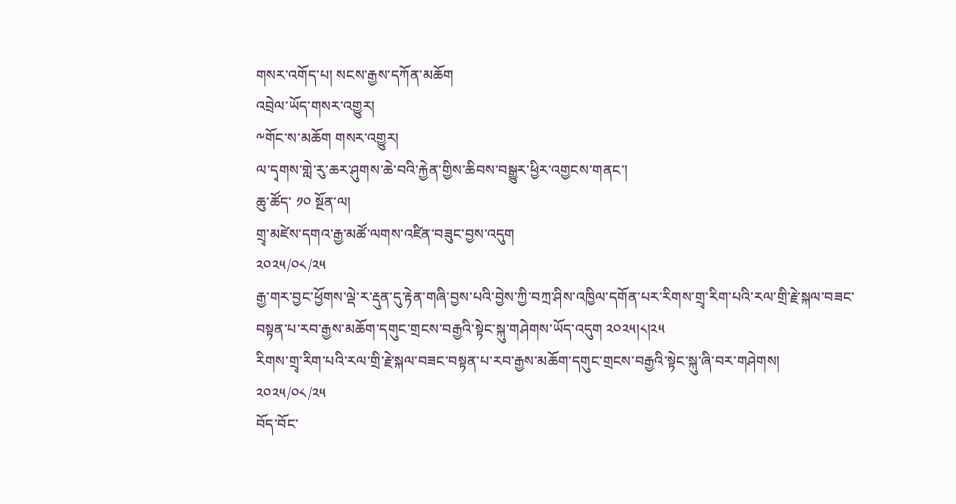གསར་འགོད་པ། སངས་རྒྱས་དཀོན་མཆོག
འབྲེལ་ཡོད་གསར་འགྱུར།
༸གོང་ས་མཆོག གསར་འགྱུར།
ལ་དྭགས་གླེ་རུ་ཆར་ཤུགས་ཆེ་བའི་རྐྱེན་གྱིས་ཆིབས་བསྒྱུར་ཕྱིར་འགྱངས་གནང་།
ཆུ་ཚོད་ ༡༠ སྔོན་ལ།
གྲྭ་མཛེས་དགའ་རྒྱ་མཚོ་ལགས་འཛིན་བཟུང་བྱས་འདུག
༢༠༢༥/༠༨/༢༥
རྒྱ་གར་བྱང་ཕྱོགས་ལྡེ་ར་རྡུན་དུ་རྟེན་གཞི་བྱས་པའི་བྱེས་ཀྱི་བཀྲ་ཤིས་འཁྱིལ་དགོན་པར་རིགས་གྲྭ་རིག་པའི་རལ་གྲི་རྗེ་སྐལ་བཟང་བསྟན་པ་རབ་རྒྱས་མཆོག་དགུང་གྲངས་བརྒྱའི་སྟེང་སྐུ་གཤེགས་ཡོད་འདུག ༢༠༢༥།༨།༢༥
རིགས་གྲྭ་རིག་པའི་རལ་གྲི་རྗེ་སྐལ་བཟང་བསྟན་པ་རབ་རྒྱས་མཆོག་དགུང་གྲངས་བརྒྱའི་སྟེང་སྐུ་ཞི་བར་གཤེགས།
༢༠༢༥/༠༨/༢༥
བོད་བོང་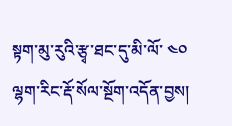སྟག་མུ་རུའི་རྩྭ་ཐང་དུ་མི་ལོ་ ༤༠ ལྷག་རིང་རྡོ་སོལ་སྔོག་འདོན་བྱས།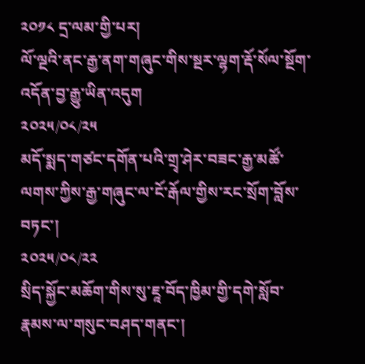༢༠༡༨ དྲ་ལམ་གྱི་པར།
ལོ་ལྔའི་ནང་རྒྱ་ནག་གཞུང་གིས་སྔར་ལྷག་རྡོ་སོལ་སྔོག་འདོན་བྱ་རྒྱུ་ཡིན་འདུག
༢༠༢༥/༠༨/༢༥
མདོ་སྨད་གཙང་དགོན་པའི་གྲྭ་ཤེར་བཟང་རྒྱ་མཚོ་ལགས་ཀྱིས་རྒྱ་གཞུང་ལ་ངོ་རྒོལ་གྱིས་རང་སྲོག་བློས་བཏང་།
༢༠༢༥/༠༨/༢༢
སྲིད་སྐྱོང་མཆོག་གིས་སུ་ཇཱ་བོད་ཁྱིམ་གྱི་དགེ་སློབ་རྣམས་ལ་གསུང་བཤད་གནང་།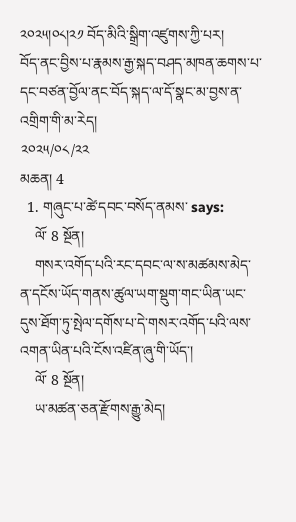༢༠༢༥།༠༨།༢༡ བོད་མིའི་སྒྲིག་འཛུགས་ཀྱི་པར།
བོད་ནང་བྱིས་པ་རྣམས་རྒྱ་སྐད་བཤད་མཁན་ཆགས་པ་དང་བཙན་བྱོལ་ནང་བོད་སྐད་ལ་དོ་སྣང་མ་བྱས་ན་འགྲིག་གི་མ་རེད།
༢༠༢༥/༠༨/༢༢
མཆན། 4
  1. གཞུང་པ་ཚེ་དབང་བསོད་ནམས་ says:
    ལོ་ 8 སྔོན།
    གསར་འགོད་པའི་རང་དབང་ལ་ས་མཚམས་མེད་ན་དངོས་ཡོད་གནས་ཚུལ་ཡག་སྡུག་གང་ཡིན་ཡང་དུས་ཐོག་ཏུ་སྤེལ་དགོས་པ་དེ་གསར་འགོད་པའི་ལས་འགན་ཡིན་པའི་ངོས་འཛིན་ཞུ་གི་ཡོད་།
    ལོ་ 8 སྔོན།
    ཡ་མཚན་ཅན་རྫོགས་རྒྱུ་མེད།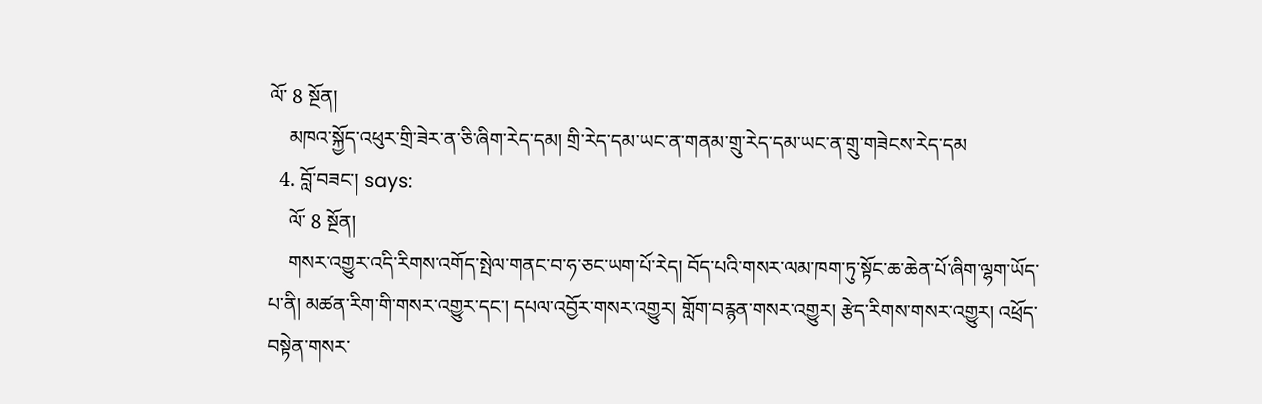ལོ་ 8 སྔོན།
    མཁའ་སྐྱོད་འཕུར་གྲི་ཟེར་ན་ཅི་ཞིག་རེད་དམ། གྲི་རེད་དམ་ཡང་ན་གནམ་གྲུ་རེད་དམ་ཡང་ན་གྲུ་གཟེངས་རེད་དམ
  4. བློ་བཟང་། says:
    ལོ་ 8 སྔོན།
    གསར་འགྱུར་འདི་རིགས་འགོད་སྤེལ་གནང་བ་ཧ་ཅང་ཡག་པོ་རེད། བོད་པའི་གསར་ལམ་ཁག་ཏུ་སྟོང་ཆ་ཆེན་པོ་ཞིག་ལྷག་ཡོད་པ་ནི། མཚན་རིག་གི་གསར་འགྱུར་དང་། དཔལ་འབྱོར་གསར་འགྱུར། གློག་བརྙན་གསར་འགྱུར། རྩེད་རིགས་གསར་འགྱུར། འཕྲོད་བསྟེན་གསར་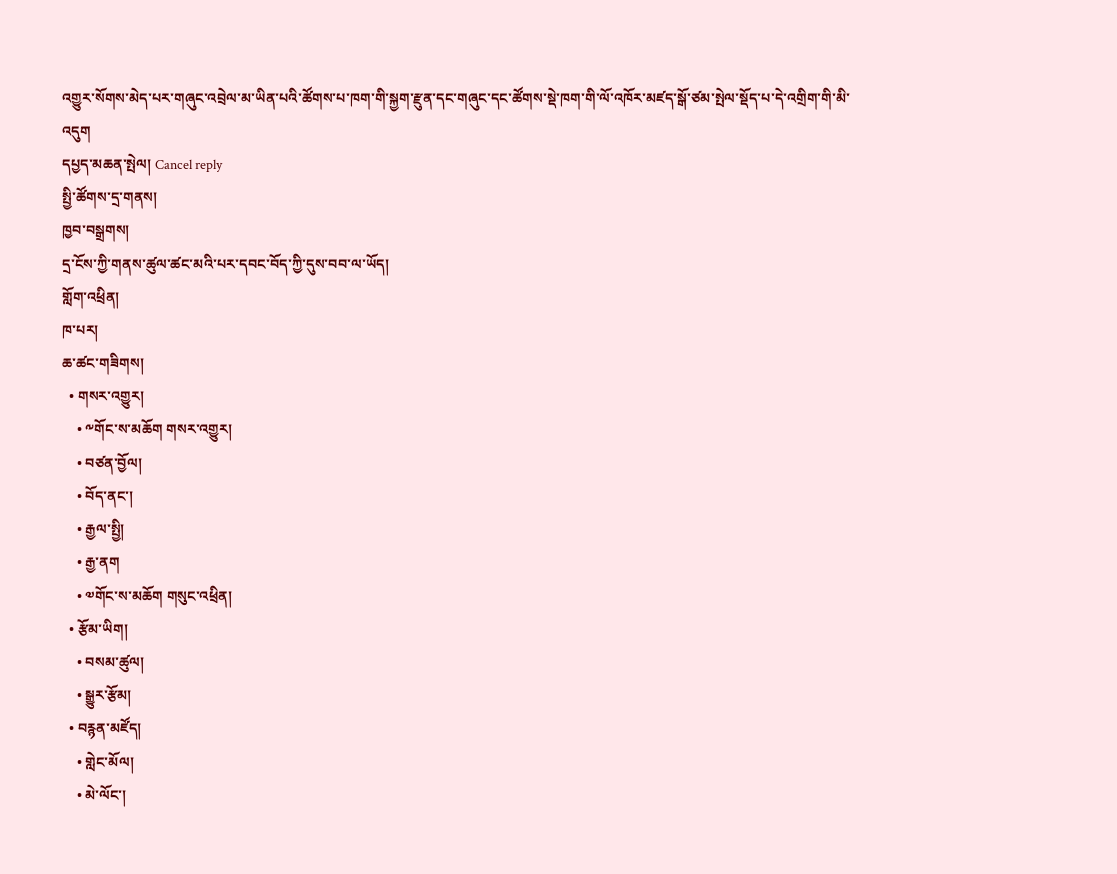འགྱུར་སོགས་མེད་པར་གཞུང་འབྲེལ་མ་ཡིན་པའི་ཚོགས་པ་ཁག་གི་སྐྱག་རྫུན་དང་གཞུང་དང་ཚོགས་སྡེ་ཁག་གི་ལོ་འཁོར་མཛད་སྒོ་ཙམ་སྤེལ་སྡོད་པ་དེ་འགྲིག་གི་མི་འདུག
དཔྱད་མཆན་སྤེལ། Cancel reply
སྤྱི་ཚོགས་དྲ་གནས།
ཁྱབ་བསྒྲགས།
དྲ་ངོས་ཀྱི་གནས་ཚུལ་ཚང་མའི་པར་དབང་བོད་ཀྱི་དུས་བབ་ལ་ཡོད།
གློག་འཕྲིན།
ཁ་པར།
ཆ་ཚང་གཟིགས།
  • གསར་འགྱུར།
    • ༸གོང་ས་མཆོག གསར་འགྱུར།
    • བཙན་བྱོལ།
    • བོད་ནང་།
    • རྒྱལ་སྤྱི།
    • རྒྱ་ནག
    • ༧གོང་ས་མཆོག གསུང་འཕྲིན།
  • རྩོམ་ཡིག།
    • བསམ་ཚུལ།
    • སྒྱུར་རྩོམ།
  • བརྙན་མཛོད།
    • གླེང་མོལ།
    • མེ་ལོང་།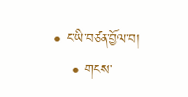• ང་ཡི་བཙན་བྱོལ་བ།
    • གངས་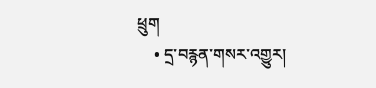ཕྲུག
    • དྲ་བརྙན་གསར་འགྱུར།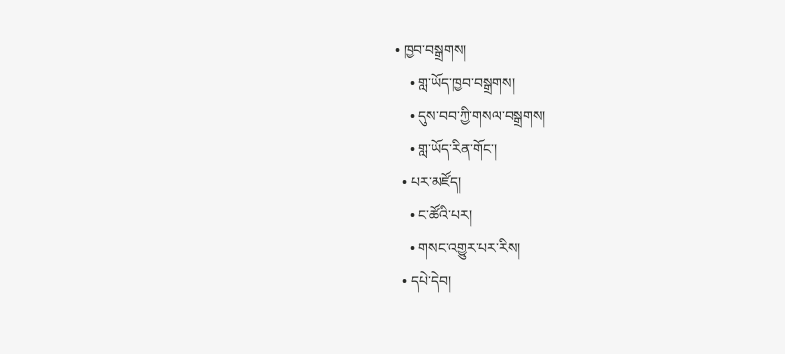• ཁྱབ་བསྒྲགས།
    • གླ་ཡོད་ཁྱབ་བསྒྲགས།
    • དུས་བབ་ཀྱི་གསལ་བསྒྲགས།
    • གླ་ཡོད་རིན་གོང་།
  • པར་མཛོད།
    • ང་ཚོའི་པར།
    • གསང་འགྱུར་པར་རིས།
  • དཔེ་དེབ།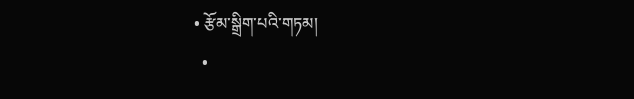• རྩོམ་སྒྲིག་པའི་གཏམ།
  •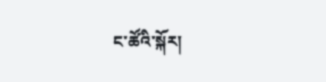ང་ཚོའི་སྐོར།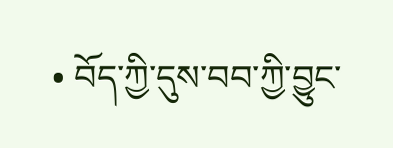• བོད་ཀྱི་དུས་བབ་ཀྱི་བྱུང་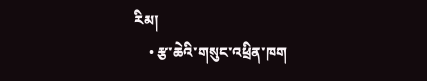རིམ།
    • རྩ་ཆེའི་གསུང་འཕྲིན་ཁག